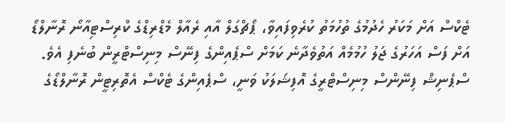ޓެކްސް އަށް މަކަރު ހެދުމުގެ ތުހުމަތު ކުރެވިފައިވާ، ޕޯޗްގަލް އާއި ރެއާލް މެޑްރިޑްގެ ކްރިސްޓިއާނޯ ރޮނާލްޑޯ އަށް ފަސް އަހަރުގެ ޖަލު ހުމުމެއް އަތުވެދާނެ ކަމަށް ސްޕެއިންގެ ފިނޭސް މިނިސްޓްރީން ބުނެފި އެވެ.
ސްޕެނިޝް ފިނޭންސް މިނިސްޓްރީގެ އޮފިޝަލަކު ވަނީ، ސްޕެއިންގެ ޓެކްސް އެތޮރިޓީން ރޮނާލްޑޯގެ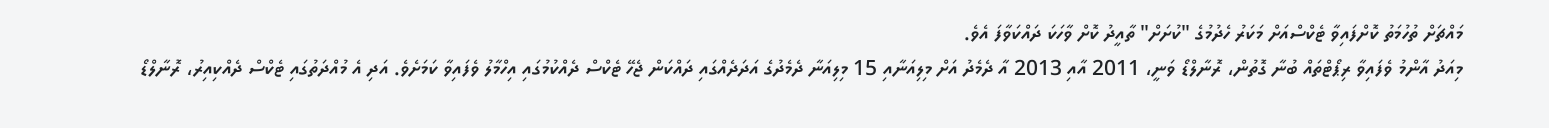މައްޗަށް ތުހުމަތު ކޮށްފައިވާ ޓެކްސްއަށް މަކަރު ހެދުމުގެ "ކުށަށް" ތާއީދު ކޮށް ވާހަކަ ދައްކަވާފަ އެވެ.
މިއަދު އާންމު ވެފައިވާ ރިޕޯޓްތައް ބުނާ ގޮތުން، ރޮނާލްޑޯ ވަނީ، 2011 އާއި 2013 އާ ދެމެދު އަށް މިލިއަނާއި 15 މިލިއަނާ ދެމެދުގެ އަދަދެއްގައި ދައްކަން ޖެހޭ ޓެކްސް ދެއްކުމުގައި އިހްމާލު ވެފައިވާ ކަމަށެވެ. އަދި އެ މުއްދަތުގައި ޓެކްސް ދެއްކިއިރު، ރޮނާލްޑޯ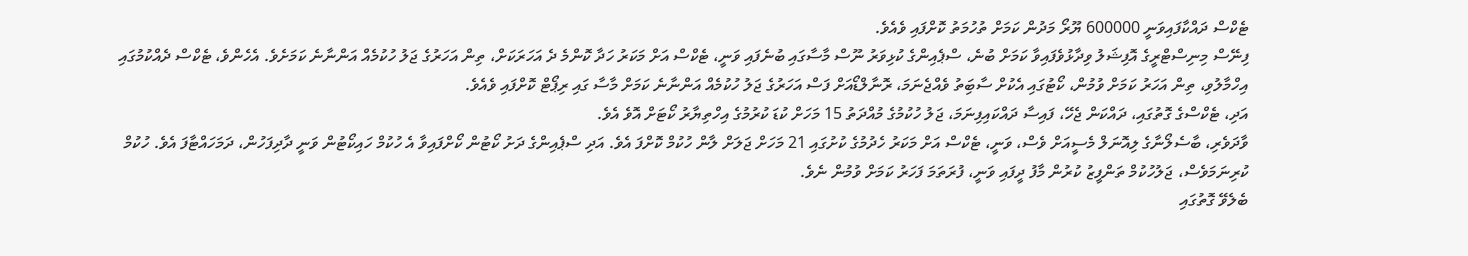ޓެކްސް ދައްކާފައިވަނީ 600000 ޔޫރޯ މަދުން ކަމަށް ތުހުމަތު ކޮށްފައި ވެއެވެ.
ފިނޭސް މިނިސްޓްރީގެ އޮފިޝަލު ވިދާޅުވެފައިވާ ކަމަށް ބުނެ، ސްޕެއިންގެ ކުޅިވަރު ނޫސް މާސާގައި ބުނެފައި ވަނީ، ޓެކްސް އަށް މަކަރު ހަދާ ކޮންމެ ދެ އަހަރަކަށް، ތިން އަހަރުގެ ޖަލު ހުކުމެއް އަންނާނެ ކަމަށެވެ. އެހެންވެ، ޓެކްސް ދެއްކުމުގައި އިހްމާލުވި، ތިން އަހަރު ކަމަށް ވުމުން، ކޯޓުގައި އެކުށް ސާބަިތު ވެއްޖެނަމަ، ރޮނާލްޑޯއަށް ފަސް އަހަރުގެ ޖަލު ހުކުމެއް އަންނާނެ ކަމަށް މާސާ ގައި ރިޕޯޓް ކޮށްފައި ވެއެވެ.
އަދި، ޓެކްސްގެ ގޮތުގައި، ދައްކަން ޖެހޭ، ފައިސާ ދައްކައިފިނަމަ، ޖަލު ހުކުމުގެ މުއްދަތު 15 މަހަށް ކުޑަ ކުރުމުގެ އިހްތިޔާރު ކޯޓަށް އޮވެ އެވެ.
ވާދަވެރި، ބާސެލޯނާގެ ލިއޮނަލް މެސީއަށް ވެސް، ވަނީ، ޓެކްސް އަށް މަކަރު ހެދުމުގެ ކުށުގައި 21 މަހަށް ޖަލަށް ލާން ހުކުމް ކޮށްފަ އެވެ. އަދި ސްޕެއިންގެ ދަށު ކޯޓުން ކޯށްފައިވާ އެ ހުކުމް ހައިކޯޓުން ވަނީ ދާދިފަހުން، ދަމަހައްޓާފަ އެވެ. ހުކުމް ކުރިނަމަވެސް، ޖަލުހުކުމް ތަންފީޒު ކުރުން މާފު ދީފައި ވަނީ، ފުރަތަމަ ފަހަރު ކަމަށް ވުމުން ނެވެ.
ބެލެވޭ ގޮތުގައި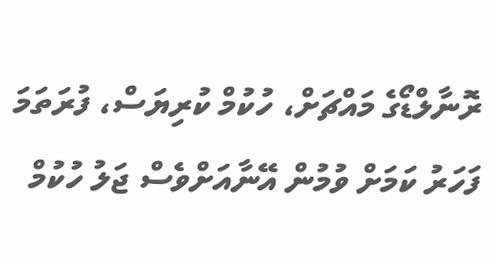ރޮނާލްޑޯގެ މައްޗަށް، ހުކުމް ކުރިޔަސް، ފުރަތަމަ ފަހަރު ކަމަށް ވުމުން އޭނާއަށްވެސް ޖަލު ހުކުމް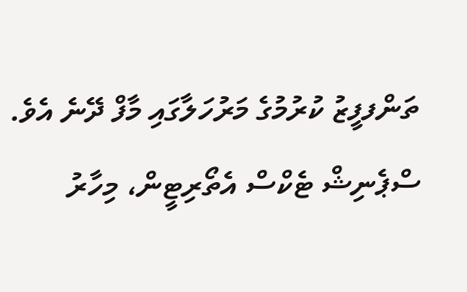ތަންފފީޒު ކުރުމުގެ މަރުހަލާގައި މާފް ދޭނެ އެވެ. ސްޕެނިޝް ޓެކްސް އެތޯރިޓީން، މިހާރު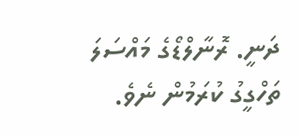ދަނީ. ރޮނާލްޑޯގެ މައްސަލަ ތަހްގީގު ކުރަމުން ނެވެ.